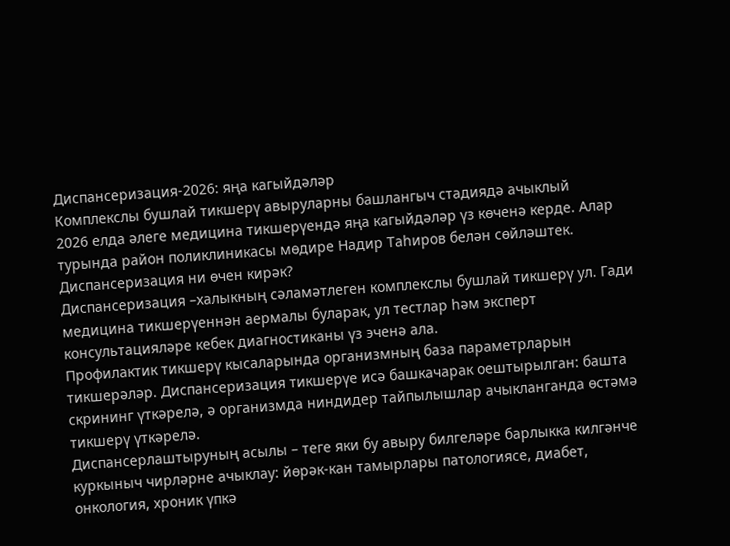Диспансеризация-2026: яңа кагыйдәләр
Комплекслы бушлай тикшерү авыруларны башлангыч стадиядә ачыклый
2026 елда әлеге медицина тикшерүендә яңа кагыйдәләр үз көченә керде. Алар турында район поликлиникасы мөдире Надир Таһиров белән сөйләштек.
Диспансеризация ни өчен кирәк?
Диспансеризация –халыкның сәламәтлеген комплекслы бушлай тикшерү ул. Гади медицина тикшерүеннән аермалы буларак, ул тестлар һәм эксперт консультацияләре кебек диагностиканы үз эченә ала.
Профилактик тикшерү кысаларында организмның база параметрларын тикшерәләр. Диспансеризация тикшерүе исә башкачарак оештырылган: башта скрининг үткәрелә, ә организмда ниндидер тайпылышлар ачыкланганда өстәмә тикшерү үткәрелә.
Диспансерлаштыруның асылы – теге яки бу авыру билгеләре барлыкка килгәнче куркыныч чирләрне ачыклау: йөрәк-кан тамырлары патологиясе, диабет, онкология, хроник үпкә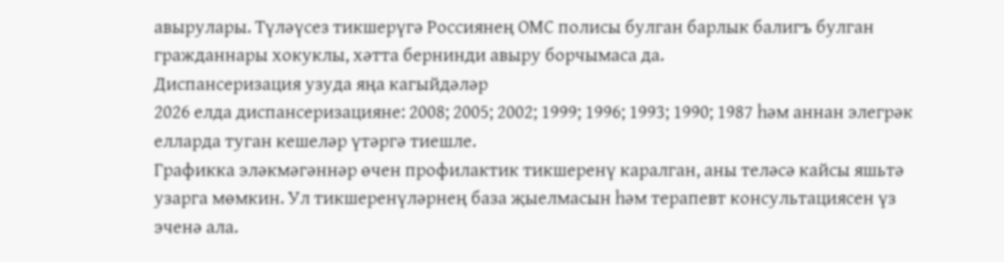авырулары. Түләүсез тикшерүгә Россиянең ОМС полисы булган барлык балигъ булган гражданнары хокуклы, хәтта бернинди авыру борчымаса да.
Диспансеризация узуда яңа кагыйдәләр
2026 елда диспансеризацияне: 2008; 2005; 2002; 1999; 1996; 1993; 1990; 1987 һәм аннан элегрәк елларда туган кешеләр үтәргә тиешле.
Графикка эләкмәгәннәр өчен профилактик тикшеренү каралган, аны теләсә кайсы яшьтә узарга мөмкин. Ул тикшеренүләрнең база җыелмасын һәм терапевт консультациясен үз эченә ала.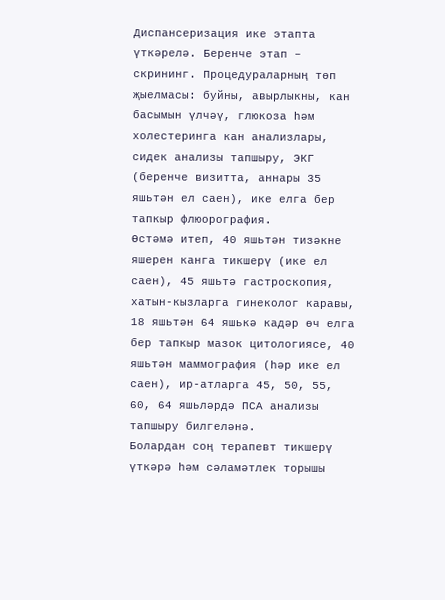Диспансеризация ике этапта үткәрелә. Беренче этап – скрининг. Процедураларның төп җыелмасы: буйны, авырлыкны, кан басымын үлчәү, глюкоза һәм холестеринга кан анализлары, сидек анализы тапшыру, ЭКГ (беренче визитта, аннары 35 яшьтән ел саен), ике елга бер тапкыр флюорография.
Өстәмә итеп, 40 яшьтән тизәкне яшерен канга тикшерү (ике ел саен), 45 яшьтә гастроскопия, хатын-кызларга гинеколог каравы, 18 яшьтән 64 яшькә кадәр өч елга бер тапкыр мазок цитологиясе, 40 яшьтән маммография (һәр ике ел саен), ир-атларга 45, 50, 55, 60, 64 яшьләрдә ПСА анализы тапшыру билгеләнә.
Болардан соң терапевт тикшерү үткәрә һәм сәламәтлек торышы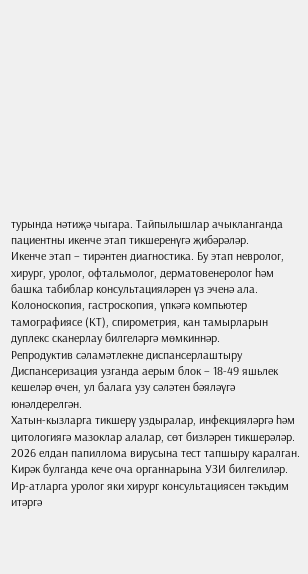турында нәтиҗә чыгара. Тайпылышлар ачыкланганда пациентны икенче этап тикшеренүгә җибәрәләр.
Икенче этап – тирәнтен диагностика. Бу этап невролог, хирург, уролог, офтальмолог, дерматовенеролог һәм башка табиблар консультацияләрен үз эченә ала. Колоноскопия, гастроскопия, үпкәгә компьютер тамографиясе (КТ), спирометрия, кан тамырларын дуплекс сканерлау билгеләргә мөмкиннәр.
Репродуктив сәламәтлекне диспансерлаштыру
Диспансеризация узганда аерым блок – 18-49 яшьлек кешеләр өчен, ул балага узу сәләтен бәяләүгә юнәлдерелгән.
Хатын-кызларга тикшерү уздыралар, инфекцияләргә һәм цитологиягә мазоклар алалар, сөт бизләрен тикшерәләр. 2026 елдан папиллома вирусына тест тапшыру каралган. Кирәк булганда кече оча органнарына УЗИ билгелиләр. Ир-атларга уролог яки хирург консультациясен тәкъдим итәргә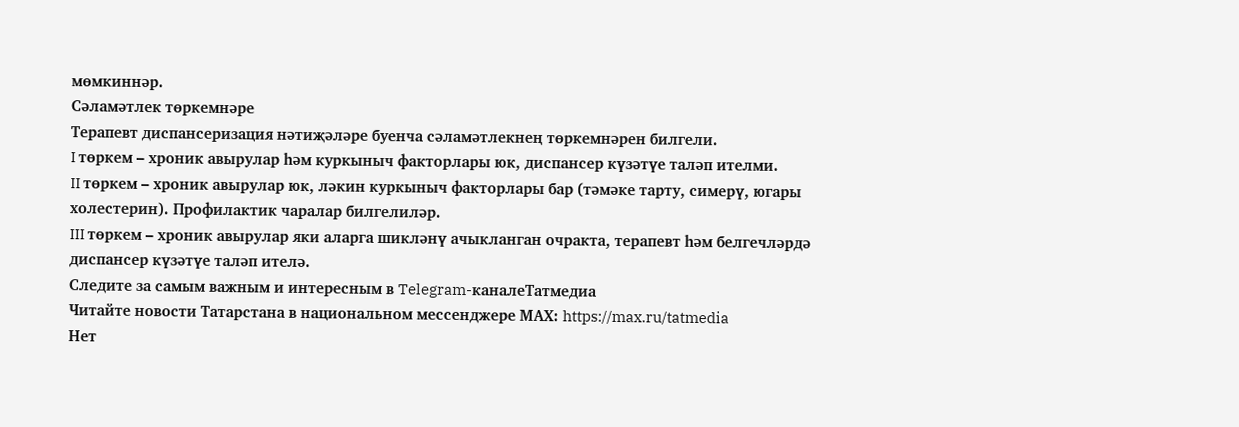мөмкиннәр.
Сәламәтлек төркемнәре
Терапевт диспансеризация нәтиҗәләре буенча сәламәтлекнең төркемнәрен билгели.
I төркем – хроник авырулар һәм куркыныч факторлары юк, диспансер күзәтүе таләп ителми.
II төркем – хроник авырулар юк, ләкин куркыныч факторлары бар (тәмәке тарту, симерү, югары холестерин). Профилактик чаралар билгелиләр.
III төркем – хроник авырулар яки аларга шикләнү ачыкланган очракта, терапевт һәм белгечләрдә диспансер күзәтүе таләп ителә.
Следите за самым важным и интересным в Telegram-каналеТатмедиа
Читайте новости Татарстана в национальном мессенджере MАХ: https://max.ru/tatmedia
Нет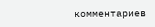комментариев